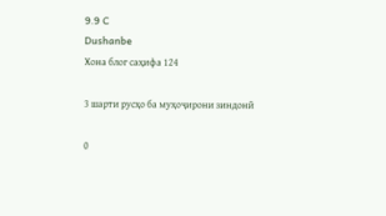9.9 C
Dushanbe
Хона блог саҳифа 124

3 шарти русҳо ба муҳоҷирони зиндонӣ

0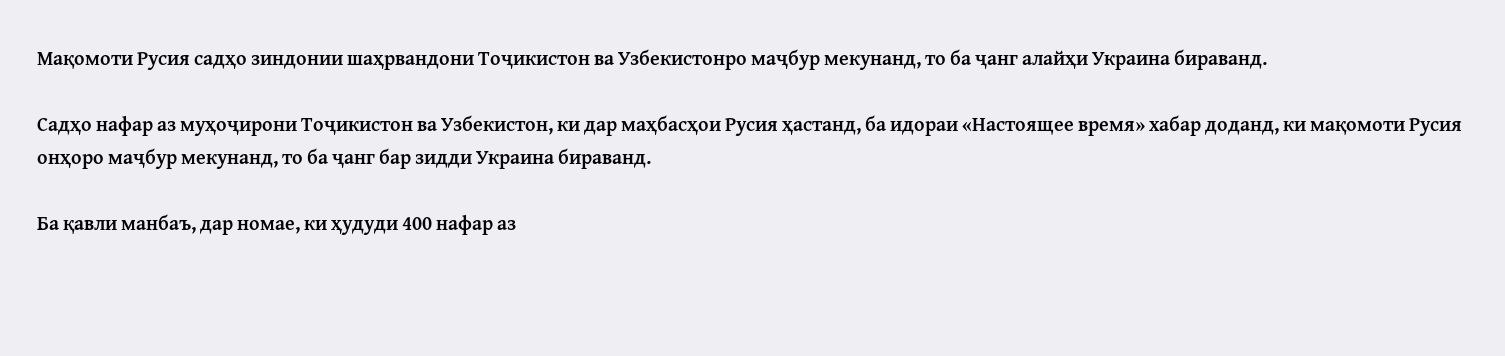Мақомоти Русия садҳо зиндонии шаҳрвандони Тоҷикистон ва Узбекистонро маҷбур мекунанд, то ба ҷанг алайҳи Украина бираванд.

Садҳо нафар аз муҳоҷирони Тоҷикистон ва Узбекистон, ки дар маҳбасҳои Русия ҳастанд, ба идораи «Настоящее время» хабар доданд, ки мақомоти Русия онҳоро маҷбур мекунанд, то ба ҷанг бар зидди Украина бираванд.

Ба қавли манбаъ, дар номае, ки ҳудуди 400 нафар аз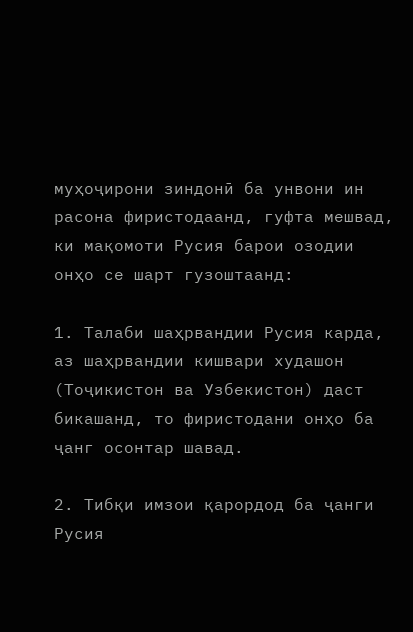муҳоҷирони зиндонӣ ба унвони ин расона фиристодаанд, гуфта мешвад, ки мақомоти Русия барои озодии онҳо се шарт гузоштаанд:

1. Талаби шаҳрвандии Русия карда, аз шаҳрвандии кишвари худашон (Тоҷикистон ва Узбекистон) даст бикашанд, то фиристодани онҳо ба ҷанг осонтар шавад.

2. Тибқи имзои қарордод ба ҷанги Русия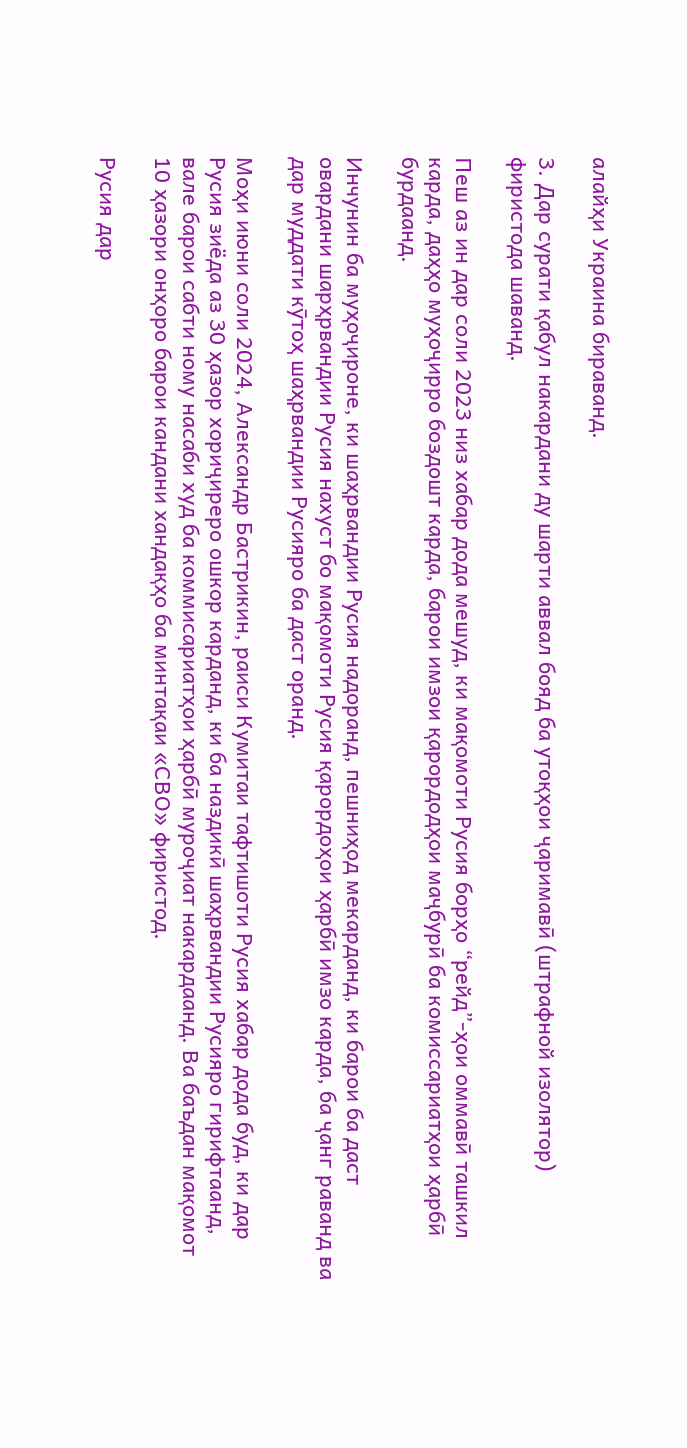алайҳи Украина бираванд.

3. Дар сурати қабул накардани ду шарти аввал бояд ба утоқҳои ҷаримавӣ (штрафной изолятор) фиристода шаванд.

Пеш аз ин дар соли 2023 низ хабар дода мешуд, ки мақомоти Русия борҳо “рейд”-ҳои оммавӣ ташкил карда, даҳҳо муҳоҷирро боздошт карда, барои имзои қарордодҳои маҷбурӣ ба комиссариатҳои ҳарбӣ бурдаанд.

Инчунин ба муҳоҷироне, ки шаҳрвандии Русия надоранд, пешниҳод мекарданд, ки барои ба даст овардани шарҳрвандии Русия нахуст бо мақомоти Русия қарордоҳои ҳарбӣ имзо карда, ба ҷанг раванд ва дар муддати кӯтоҳ шаҳрвандии Русияро ба даст оранд.

Моҳи июни соли 2024, Александр Бастрикин, раиси Кумитаи тафтишоти Русия хабар дода буд, ки дар Русия зиёда аз 30 ҳазор хориҷиреро ошкор карданд, ки ба наздикӣ шаҳрвандии Русияро гирифтаанд, вале барои сабти ному насаби худ ба коммисариатҳои ҳарбӣ муроҷиат накардаанд. Ва баъдан мақомот 10 ҳазори онҳоро барои кандани хандақҳо ба минтақаи «СВО» фиристод.

Русия дар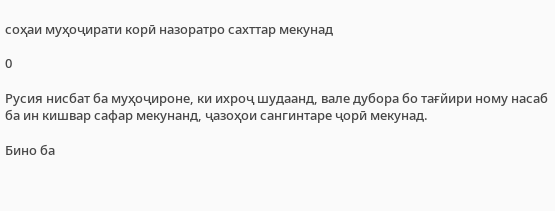соҳаи муҳоҷирати корӣ назоратро сахттар мекунад

0

Русия нисбат ба муҳоҷироне, ки ихроҷ шудаанд, вале дубора бо тағйири ному насаб ба ин кишвар сафар мекунанд, ҷазоҳои сангинтаре ҷорӣ мекунад.

Бино ба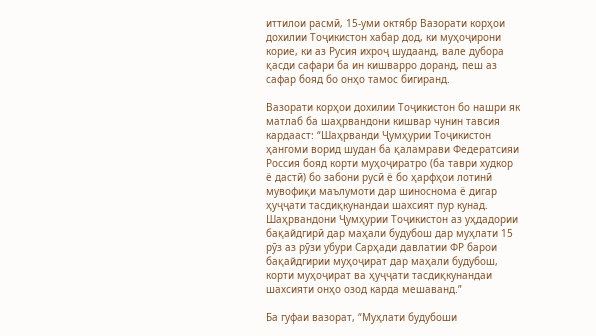иттилои расмӣ, 15-уми октябр Вазорати корҳои дохилии Тоҷикистон хабар дод, ки муҳоҷирони корие, ки аз Русия ихроҷ шудаанд, вале дубора қасди сафари ба ин кишварро доранд, пеш аз сафар бояд бо онҳо тамос бигиранд.

Вазорати корҳои дохилии Тоҷикистон бо нашри як матлаб ба шаҳрвандони кишвар чунин тавсия кардааст: “Шаҳрванди Ҷумҳурии Тоҷикистон ҳангоми ворид шудан ба қаламрави Федератсияи Россия бояд корти муҳоҷиратро (ба таври худкор ё дастӣ) бо забони русӣ ё бо ҳарфҳои лотинӣ мувофиқи маълумоти дар шиноснома ё дигар ҳуҷҷати тасдиқкунандаи шахсият пур кунад. Шаҳрвандони Ҷумҳурии Тоҷикистон аз уҳдадории бақайдгирӣ дар маҳали будубош дар муҳлати 15 рӯз аз рӯзи убури Сарҳади давлатии ФР барои бақайдгирии муҳоҷират дар маҳали будубош, корти муҳоҷират ва ҳуҷҷати тасдиқкунандаи шахсияти онҳо озод карда мешаванд.”

Ба гуфаи вазорат, “Муҳлати будубоши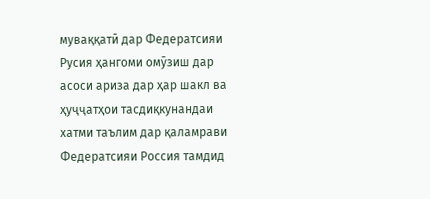муваққатӣ дар Федератсияи Русия ҳангоми омӯзиш дар асоси ариза дар ҳар шакл ва ҳуҷҷатҳои тасдиқкунандаи хатми таълим дар қаламрави Федератсияи Россия тамдид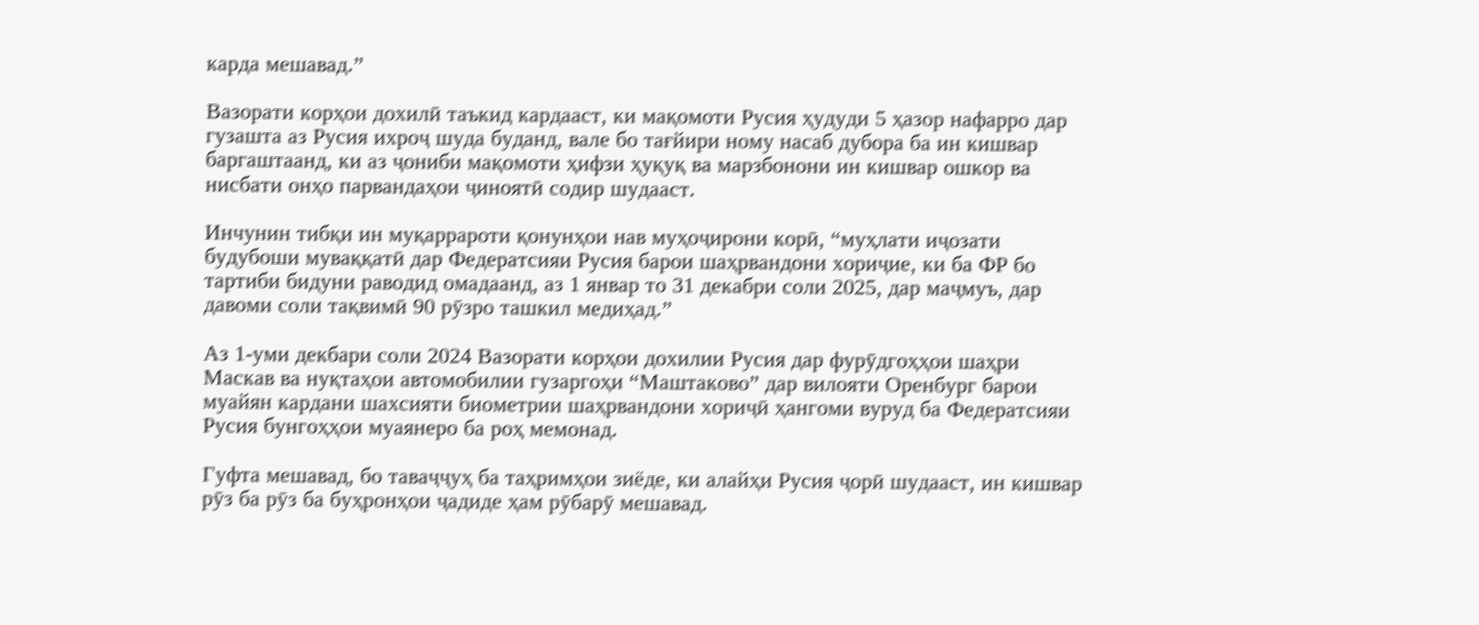карда мешавад.”

Вазорати корҳои дохилӣ таъкид кардааст, ки мақомоти Русия ҳудуди 5 ҳазор нафарро дар гузашта аз Русия ихроҷ шуда буданд, вале бо тағйири ному насаб дубора ба ин кишвар баргаштаанд, ки аз ҷониби мақомоти ҳифзи ҳуқуқ ва марзбонони ин кишвар ошкор ва нисбати онҳо парвандаҳои ҷиноятӣ содир шудааст.

Инчунин тибқи ин муқаррароти қонунҳои нав муҳоҷирони корӣ, “муҳлати иҷозати будубоши муваққатӣ дар Федератсияи Русия барои шаҳрвандони хориҷие, ки ба ФР бо тартиби бидуни раводид омадаанд, аз 1 январ то 31 декабри соли 2025, дар маҷмуъ, дар давоми соли тақвимӣ 90 рӯзро ташкил медиҳад.”

Аз 1-уми декбари соли 2024 Вазорати корҳои дохилии Русия дар фурӯдгоҳҳои шаҳри Маскав ва нуқтаҳои автомобилии гузаргоҳи “Маштаково” дар вилояти Оренбург барои муайян кардани шахсияти биометрии шаҳрвандони хориҷӣ ҳангоми вуруд ба Федератсияи Русия бунгоҳҳои муаянеро ба роҳ мемонад.

Гуфта мешавад, бо таваҷҷуҳ ба таҳримҳои зиёде, ки алайҳи Русия ҷорӣ шудааст, ин кишвар рӯз ба рӯз ба буҳронҳои ҷадиде ҳам рӯбарӯ мешавад.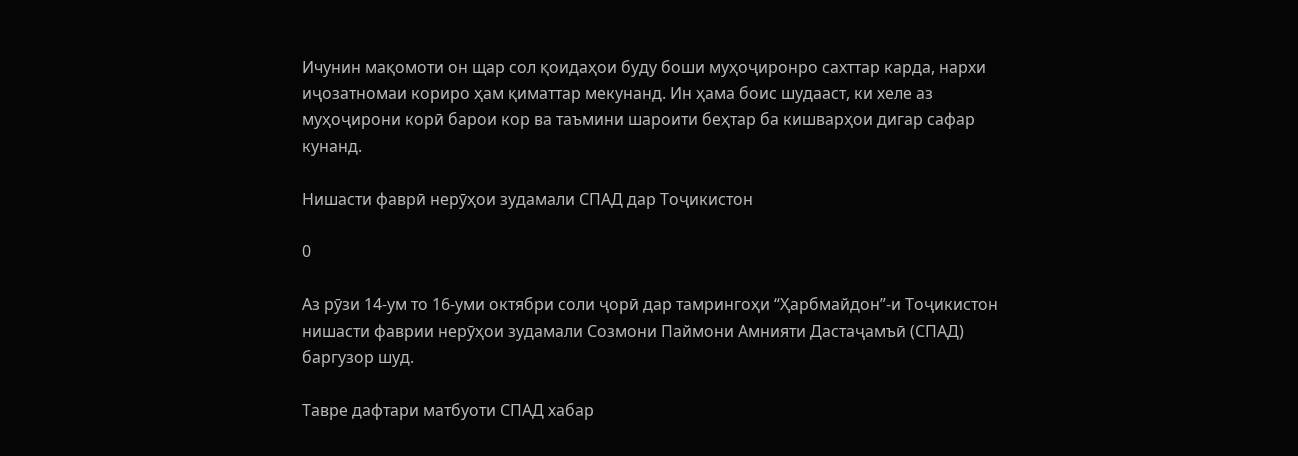Ичунин мақомоти он щар сол қоидаҳои буду боши муҳоҷиронро сахттар карда, нархи иҷозатномаи кориро ҳам қиматтар мекунанд. Ин ҳама боис шудааст, ки хеле аз муҳоҷирони корӣ барои кор ва таъмини шароити беҳтар ба кишварҳои дигар сафар кунанд.

Нишасти фаврӣ нерӯҳои зудамали СПАД дар Тоҷикистон

0

Аз рӯзи 14-ум то 16-уми октябри соли ҷорӣ дар тамрингоҳи “Ҳарбмайдон”-и Тоҷикистон нишасти фаврии нерӯҳои зудамали Созмони Паймони Амнияти Дастаҷамъӣ (СПАД) баргузор шуд.

Тавре дафтари матбуоти СПАД хабар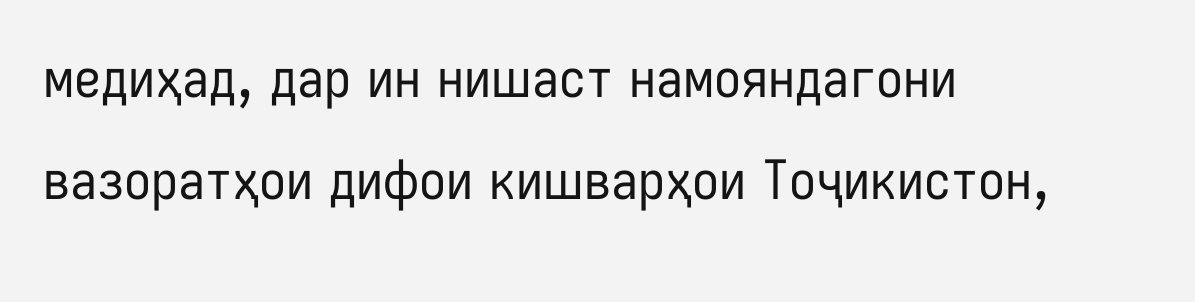медиҳад, дар ин нишаст намояндагони вазоратҳои дифои кишварҳои Тоҷикистон,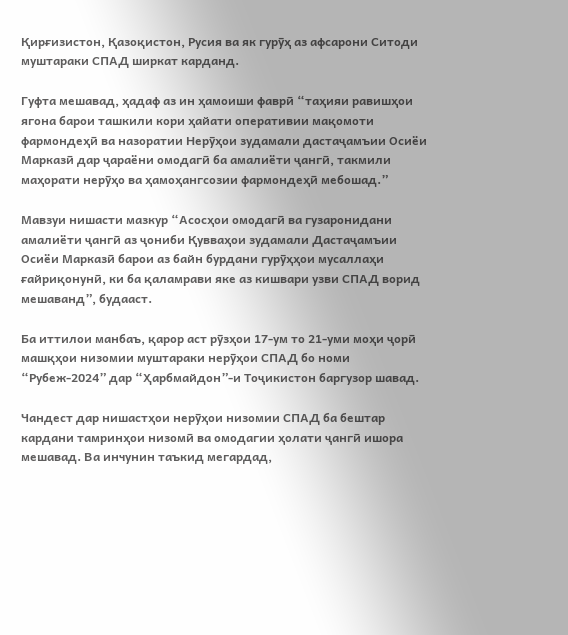Қирғизистон, Қазоқистон, Русия ва як гурӯҳ аз афсарони Ситоди муштараки СПАД ширкат карданд.

Гуфта мешавад, ҳадаф аз ин ҳамоиши фаврӣ “таҳияи равишҳои ягона барои ташкили кори ҳайати оперативии мақомоти фармондеҳӣ ва назоратии Нерӯҳои зудамали дастаҷамъии Осиёи Марказӣ дар ҷараёни омодагӣ ба амалиёти ҷангӣ, такмили маҳорати нерӯҳо ва ҳамоҳангсозии фармондеҳӣ мебошад.”

Мавзуи нишасти мазкур “Асосҳои омодагӣ ва гузаронидани амалиёти ҷангӣ аз ҷониби Қувваҳои зудамали Дастаҷамъии Осиёи Марказӣ барои аз байн бурдани гурӯҳҳои мусаллаҳи ғайриқонунӣ, ки ба қаламрави яке аз кишвари узви СПАД ворид мешаванд”, будааст.

Ба иттилои манбаъ, қарор аст рӯзҳои 17-ум то 21-уми моҳи ҷорӣ машқҳои низомии муштараки нерӯҳои СПАД бо номи “Рубеж-2024” дар “Ҳарбмайдон”-и Тоҷикистон баргузор шавад.

Чандест дар нишастҳои нерӯҳои низомии СПАД ба бештар кардани тамринҳои низомӣ ва омодагии ҳолати ҷангӣ ишора мешавад. Ва инчунин таъкид мегардад,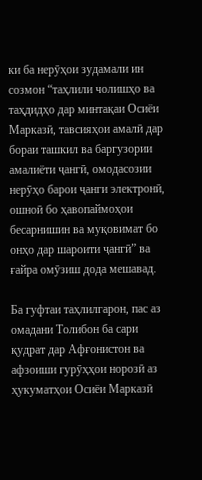ки ба нерӯҳои зудамали ин созмон “таҳлили чолишҳо ва таҳдидҳо дар минтақаи Осиёи Марказӣ, тавсияҳои амалӣ дар бораи ташкил ва баргузории амалиёти ҷангӣ, омодасозии нерӯҳо барои ҷанги электронӣ, ошноӣ бо ҳавопаймоҳои бесарнишин ва муқовимат бо онҳо дар шароити ҷангӣ” ва ғайра омӯзиш дода мешавад.

Ба гуфтаи таҳлилгарон, пас аз омадани Толибон ба сари қудрат дар Афғонистон ва афзоиши гурӯҳҳои норозӣ аз ҳукуматҳои Осиёи Марказӣ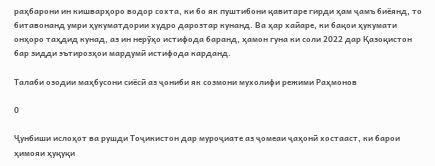раҳбарони ин кишварҳоро водор сохта, ки бо як пуштибони қавитаре гирди ҳам ҷамъ биёянд, то битавонанд умри ҳукуматдории худро дарозтар кунанд. Ва ҳар хаӣаре, ки бақои ҳукумати онҳоро таҳдид кунад, аз ин нерӯҳо истифода баранд, ҳамон гуна ки соли 2022 дар Қазоқистон бар зидди эътирозҳои мардумӣ истифода карданд.

Талаби озодии маҳбусони сиёсӣ аз ҷониби як созмони мухолифи режими Раҳмонов

0

Ҷунбиши ислоҳот ва рушди Тоҷикистон дар муроҷиате аз ҷомеаи ҷаҳонӣ хостааст, ки барои ҳимояи ҳуқуқи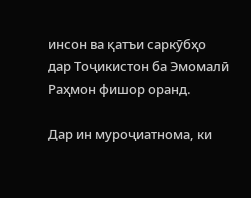инсон ва қатъи саркӯбҳо дар Тоҷикистон ба Эмомалӣ Раҳмон фишор оранд.

Дар ин муроҷиатнома, ки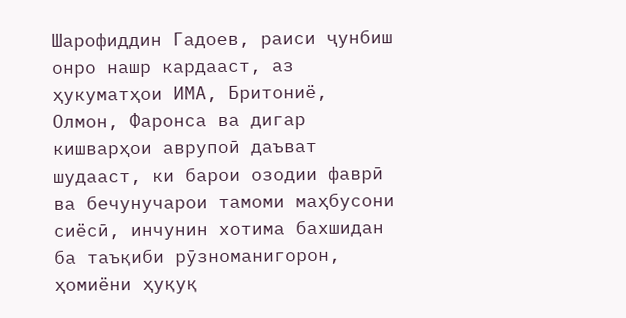Шарофиддин Гадоев, раиси ҷунбиш онро нашр кардааст, аз ҳукуматҳои ИМА, Бритониё, Олмон, Фаронса ва дигар кишварҳои аврупоӣ даъват шудааст, ки барои озодии фаврӣ ва бечунучарои тамоми маҳбусони сиёсӣ, инчунин хотима бахшидан ба таъқиби рӯзноманигорон, ҳомиёни ҳуқуқ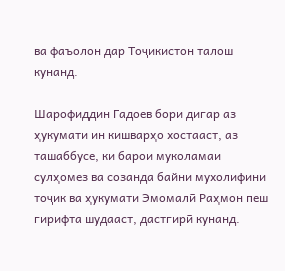ва фаъолон дар Тоҷикистон талош кунанд.

Шарофиддин Гадоев бори дигар аз ҳукумати ин кишварҳо хостааст, аз ташаббусе, ки барои муколамаи сулҳомез ва созанда байни мухолифини тоҷик ва ҳукумати Эмомалӣ Раҳмон пеш гирифта шудааст, дастгирӣ кунанд.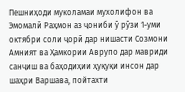Пешниҳоди муколамаи мухолифон ва Эмомалӣ Раҳмон аз ҷониби ӯ рӯзи 1-уми октябри соли ҷорӣ дар нишасти Созмони Амният ва Ҳамкории Аврупо дар мавриди санҷиш ва баҳодиҳии ҳуқуқи инсон дар шаҳри Варшава, пойтахти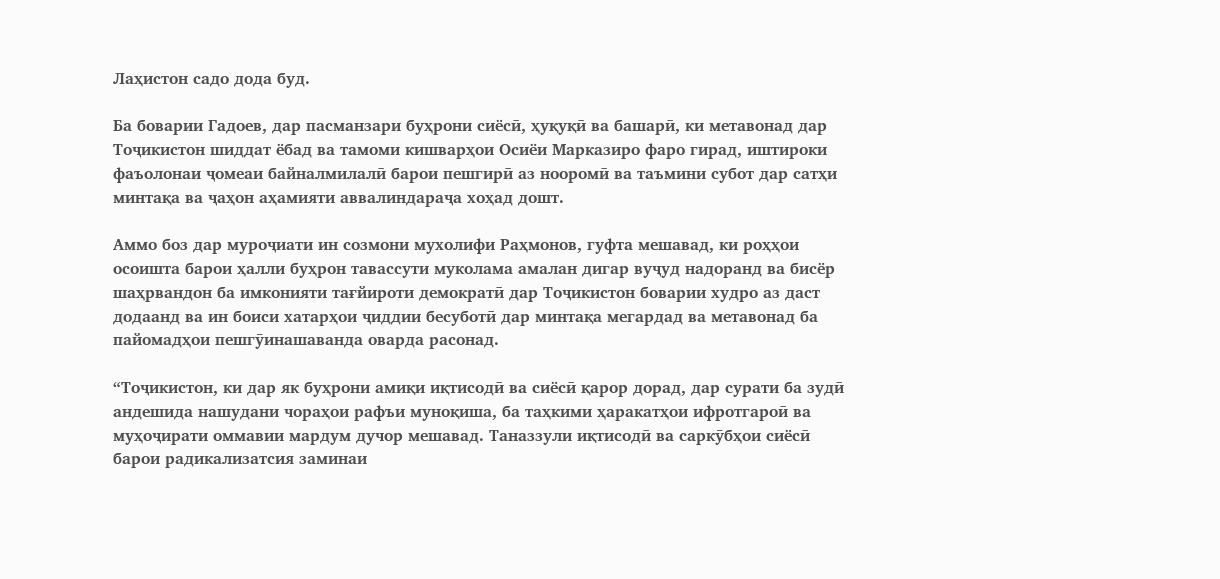Лаҳистон садо дода буд.

Ба боварии Гадоев, дар пасманзари буҳрони сиёсӣ, ҳуқуқӣ ва башарӣ, ки метавонад дар Тоҷикистон шиддат ёбад ва тамоми кишварҳои Осиёи Марказиро фаро гирад, иштироки фаъолонаи ҷомеаи байналмилалӣ барои пешгирӣ аз нооромӣ ва таъмини субот дар сатҳи минтақа ва ҷаҳон аҳамияти аввалиндараҷа хоҳад дошт.

Аммо боз дар муроҷиати ин созмони мухолифи Раҳмонов, гуфта мешавад, ки роҳҳои осоишта барои ҳалли буҳрон тавассути муколама амалан дигар вуҷуд надоранд ва бисёр шаҳрвандон ба имконияти тағйироти демократӣ дар Тоҷикистон боварии худро аз даст додаанд ва ин боиси хатарҳои ҷиддии бесуботӣ дар минтақа мегардад ва метавонад ба пайомадҳои пешгӯинашаванда оварда расонад.

“Тоҷикистон, ки дар як буҳрони амиқи иқтисодӣ ва сиёсӣ қарор дорад, дар сурати ба зудӣ андешида нашудани чораҳои рафъи муноқиша, ба таҳкими ҳаракатҳои ифротгароӣ ва муҳоҷирати оммавии мардум дучор мешавад. Таназзули иқтисодӣ ва саркӯбҳои сиёсӣ барои радикализатсия заминаи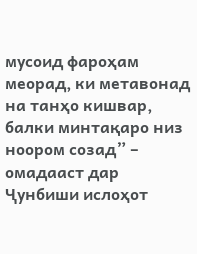мусоид фароҳам меорад, ки метавонад на танҳо кишвар, балки минтақаро низ ноором созад” – омадааст дар Ҷунбиши ислоҳот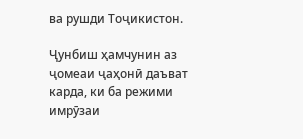ва рушди Тоҷикистон.

Ҷунбиш ҳамчунин аз ҷомеаи ҷаҳонӣ даъват карда, ки ба режими имрӯзаи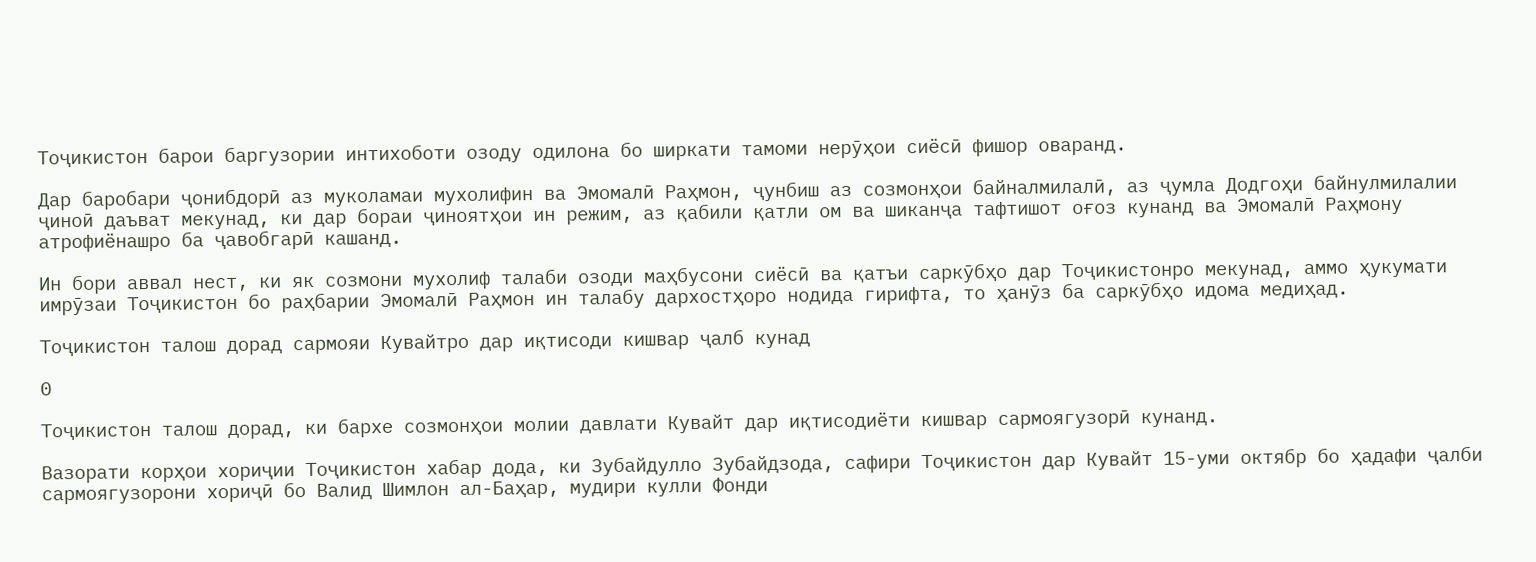Тоҷикистон барои баргузории интихоботи озоду одилона бо ширкати тамоми нерӯҳои сиёсӣ фишор оваранд.

Дар баробари ҷонибдорӣ аз муколамаи мухолифин ва Эмомалӣ Раҳмон, ҷунбиш аз созмонҳои байналмилалӣ, аз ҷумла Додгоҳи байнулмилалии ҷиноӣ даъват мекунад, ки дар бораи ҷиноятҳои ин режим, аз қабили қатли ом ва шиканҷа тафтишот оғоз кунанд ва Эмомалӣ Раҳмону атрофиёнашро ба ҷавобгарӣ кашанд.

Ин бори аввал нест, ки як созмони мухолиф талаби озоди маҳбусони сиёсӣ ва қатъи саркӯбҳо дар Тоҷикистонро мекунад, аммо ҳукумати имрӯзаи Тоҷикистон бо раҳбарии Эмомалӣ Раҳмон ин талабу дархостҳоро нодида гирифта, то ҳанӯз ба саркӯбҳо идома медиҳад.

Тоҷикистон талош дорад сармояи Кувайтро дар иқтисоди кишвар ҷалб кунад

0

Тоҷикистон талош дорад, ки бархе созмонҳои молии давлати Кувайт дар иқтисодиёти кишвар сармоягузорӣ кунанд.

Вазорати корҳои хориҷии Тоҷикистон хабар дода, ки Зубайдулло Зубайдзода, сафири Тоҷикистон дар Кувайт 15-уми октябр бо ҳадафи ҷалби сармоягузорони хориҷӣ бо Валид Шимлон ал-Баҳар, мудири кулли Фонди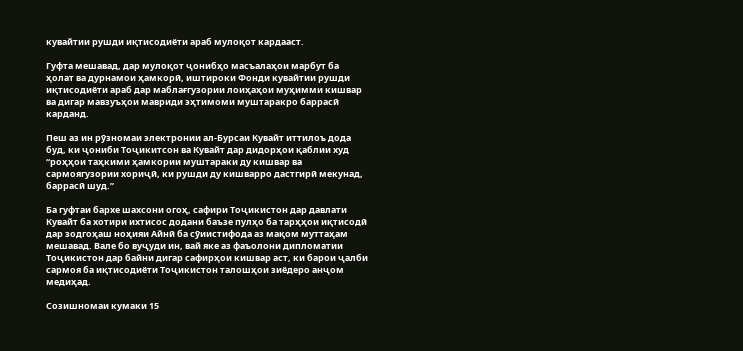кувайтии рушди иқтисодиёти араб мулоқот кардааст.

Гуфта мешавад, дар мулоқот ҷонибҳо масъалаҳои марбут ба ҳолат ва дурнамои ҳамкорӣ, иштироки Фонди кувайтии рушди иқтисодиёти араб дар маблағгузории лоиҳаҳои муҳимми кишвар ва дигар мавзуъҳои мавриди эҳтимоми муштаракро баррасӣ карданд.

Пеш аз ин рӯзномаи электронии ал-Бурсаи Кувайт иттилоъ дода буд, ки ҷониби Тоҷикитсон ва Кувайт дар дидорҳои қаблии худ “роҳҳои таҳкими ҳамкории муштараки ду кишвар ва сармоягузории хориҷӣ, ки рушди ду кишварро дастгирӣ мекунад, баррасӣ шуд.”

Ба гуфтаи бархе шахсони огоҳ, сафири Тоҷикистон дар давлати Кувайт ба хотири ихтисос додани баъзе пулҳо ба тарҳҳои иқтисодӣ дар зодгоҳаш ноҳияи Айнӣ ба сӯиистифода аз мақом муттаҳам мешавад. Вале бо вуҷуди ин, вай яке аз фаъолони дипломатии Тоҷикистон дар байни дигар сафирҳои кишвар аст, ки барои ҷалби сармоя ба иқтисодиёти Тоҷикистон талошҳои зиёдеро анҷом медиҳад.

Созишномаи кумаки 15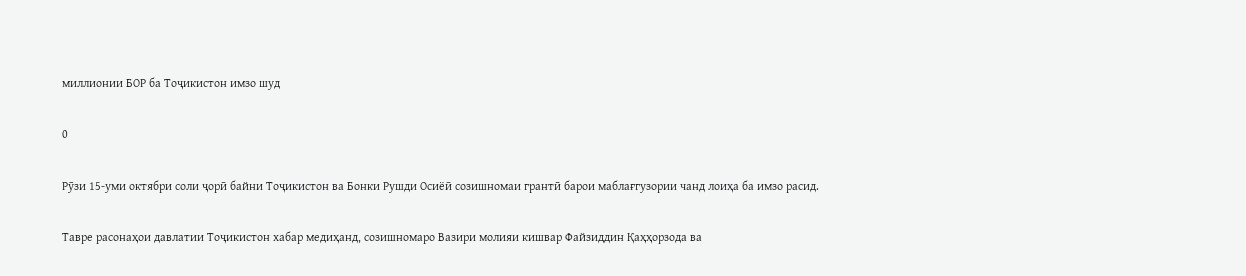миллионии БОР ба Тоҷикистон имзо шуд

0

Рӯзи 15-уми октябри соли ҷорӣ байни Тоҷикистон ва Бонки Рушди Осиёӣ созишномаи грантӣ барои маблағгузории чанд лоиҳа ба имзо расид.

Тавре расонаҳои давлатии Тоҷикистон хабар медиҳанд, созишномаро Вазири молияи кишвар Файзиддин Қаҳҳорзода ва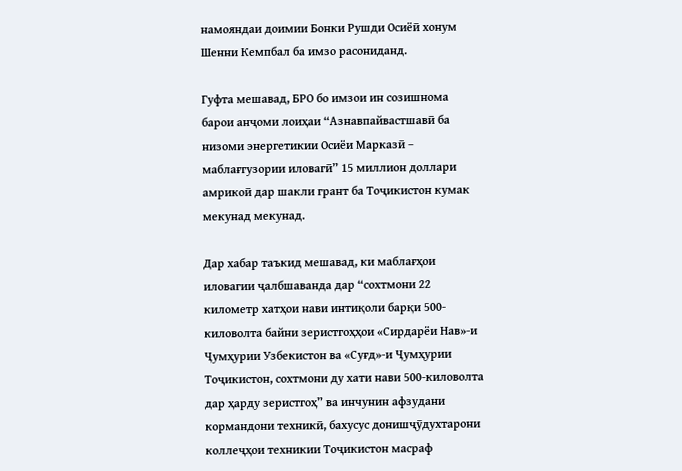намояндаи доимии Бонки Рушди Осиёӣ хонум Шенни Кемпбал ба имзо расониданд.

Гуфта мешавад, БРО бо имзои ин созишнома барои анҷоми лоиҳаи “Азнавпайвастшавӣ ба низоми энергетикии Осиёи Марказӣ – маблағгузории иловагӣ” 15 миллион доллари амрикоӣ дар шакли грант ба Тоҷикистон кумак мекунад мекунад.

Дар хабар таъкид мешавад, ки маблағҳои иловагии ҷалбшаванда дар “сохтмони 22 километр хатҳои нави интиқоли барқи 500-киловолта байни зеристгоҳҳои «Сирдарёи Нав»-и Ҷумҳурии Узбекистон ва «Суғд»-и Ҷумҳурии Тоҷикистон, сохтмони ду хати нави 500-киловолта дар ҳарду зеристгоҳ” ва инчунин афзудани кормандони техникӣ, бахусус донишҷӯдухтарони коллеҷҳои техникии Тоҷикистон масраф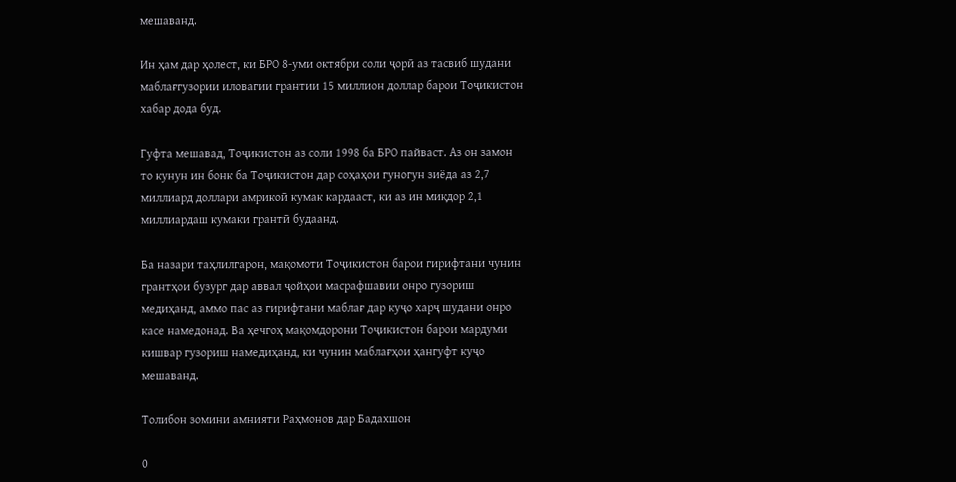мешаванд.

Ин ҳам дар ҳолест, ки БРО 8-уми октябри соли ҷорӣ аз тасвиб шудани маблағгузории иловагии грантии 15 миллион доллар барои Тоҷикистон хабар дода буд.

Гуфта мешавад, Тоҷикистон аз соли 1998 ба БРО пайваст. Аз он замон то кунун ин бонк ба Тоҷикистон дар соҳаҳои гуногун зиёда аз 2,7 миллиард доллари амрикоӣ кумак кардааст, ки аз ин миқдор 2,1 миллиардаш кумаки грантӣ будаанд.

Ба назари таҳлилгарон, мақомоти Тоҷикистон барои гирифтани чунин грантҳои бузург дар аввал ҷойҳои масрафшавии онро гузориш медиҳанд, аммо пас аз гирифтани маблағ дар куҷо харҷ шудани онро касе намедонад. Ва ҳечгоҳ мақомдорони Тоҷикистон барои мардуми кишвар гузориш намедиҳанд, ки чунин маблағҳои ҳангуфт куҷо мешаванд.

Толибон зомини амнияти Раҳмонов дар Бадахшон

0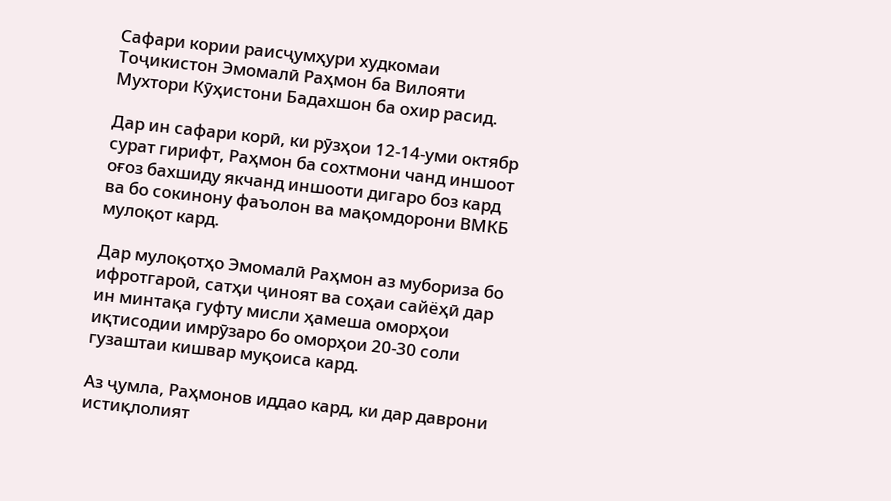Сафари кории раиcҷумҳури худкомаи Тоҷикистон Эмомалӣ Раҳмон ба Вилояти Мухтори Кӯҳистони Бадахшон ба охир расид.

Дар ин сафари корӣ, ки рӯзҳои 12-14-уми октябр сурат гирифт, Раҳмон ба сохтмони чанд иншоот оғоз бахшиду якчанд иншооти дигаро боз кард ва бо сокинону фаъолон ва мақомдорони ВМКБ мулоқот кард.

Дар мулоқотҳо Эмомалӣ Раҳмон аз мубориза бо ифротгароӣ, сатҳи ҷиноят ва соҳаи сайёҳӣ дар ин минтақа гуфту мисли ҳамеша оморҳои иқтисодии имрӯзаро бо оморҳои 20-30 соли гузаштаи кишвар муқоиса кард.

Аз ҷумла, Раҳмонов иддао кард, ки дар даврони истиқлолият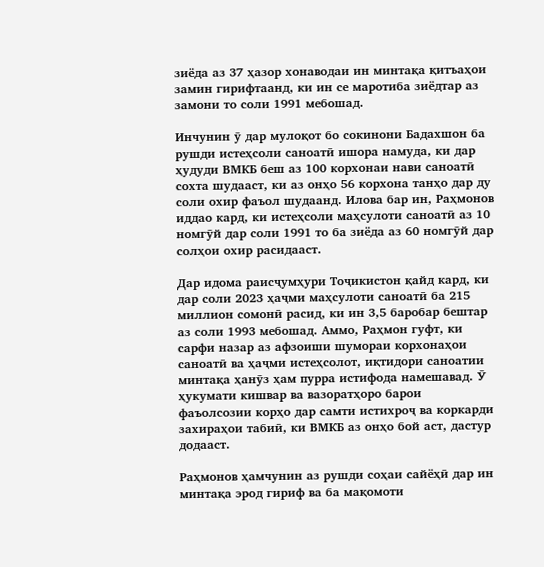зиёда аз 37 ҳазор хонаводаи ин минтақа қитъаҳои замин гирифтаанд, ки ин се маротиба зиёдтар аз замони то соли 1991 мебошад.

Инчунин ӯ дар мулоқот бо сокинони Бадахшон ба рушди истеҳсоли саноатӣ ишора намуда, ки дар ҳудуди ВМКБ беш аз 100 корхонаи нави саноатӣ сохта шудааст, ки аз онҳо 56 корхона танҳо дар ду соли охир фаъол шудаанд. Илова бар ин, Раҳмонов иддао кард, ки истеҳсоли маҳсулоти саноатӣ аз 10 номгӯй дар соли 1991 то ба зиёда аз 60 номгӯй дар солҳои охир расидааст.

Дар идома раисҷумҳури Тоҷикистон қайд кард, ки дар соли 2023 ҳаҷми маҳсулоти саноатӣ ба 215 миллион сомонӣ расид, ки ин 3,5 баробар бештар аз соли 1993 мебошад. Аммо, Раҳмон гуфт, ки сарфи назар аз афзоиши шумораи корхонаҳои саноатӣ ва ҳаҷми истеҳсолот, иқтидори саноатии минтақа ҳанӯз ҳам пурра истифода намешавад. Ӯ ҳукумати кишвар ва вазоратҳоро барои фаъолсозии корҳо дар самти истихроҷ ва коркарди захираҳои табиӣ, ки ВМКБ аз онҳо бой аст, дастур додааст.

Раҳмонов ҳамчунин аз рушди соҳаи сайёҳӣ дар ин минтақа эрод гириф ва ба мақомоти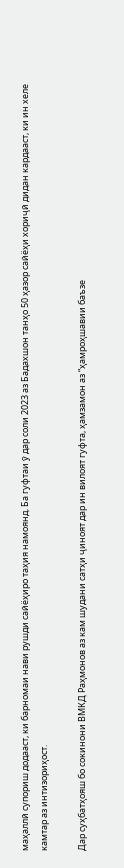маҳаллӣ супориш додааст, ки барномаи нави рушди сайёҳиро таҳия намоянд. Ба гуфтаи ӯ дар соли 2023 аз Бадахшон танҳо 50 ҳазор сайёҳи хориҷӣ дидан кардааст, ки ин хеле камтар аз интизориҳост.

Дар суҳбатҳояш бо сокинони ВМКД Раҳмонов аз кам шудани сатҳи ҷиноят дар ин вилоят гуфта, ҳамзамон аз “ҳамроҳшавии баъзе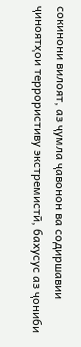сокинони вилоят, аз ҷумла ҷавонон ва содиршавии ҷиноятҳои террористиву экстремистӣ, бахусус аз ҷониби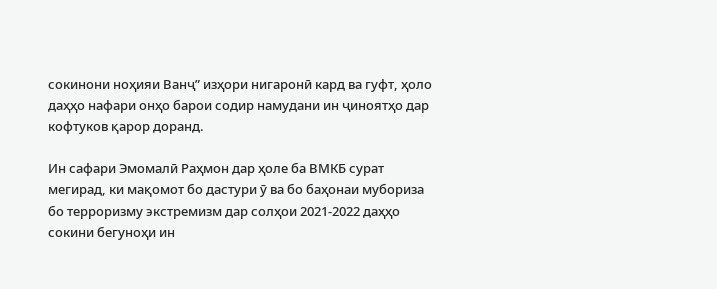сокинони ноҳияи Ванҷ” изҳори нигаронӣ кард ва гуфт, ҳоло даҳҳо нафари онҳо барои содир намудани ин ҷиноятҳо дар кофтуков қарор доранд.

Ин сафари Эмомалӣ Раҳмон дар ҳоле ба ВМКБ сурат мегирад, ки мақомот бо дастури ӯ ва бо баҳонаи мубориза бо терроризму экстремизм дар солҳои 2021-2022 даҳҳо сокини бегуноҳи ин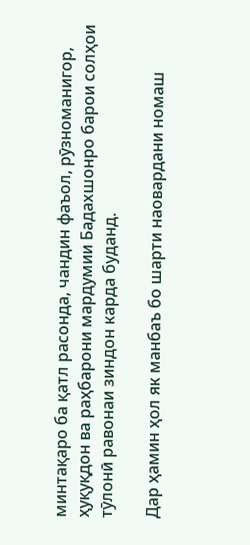минтақаро ба қатл расонда, чандин фаъол, рӯзноманигор, ҳуқуқдон ва раҳбарони мардумии Бадахшонро барои солҳои тӯлонӣ равонаи зиндон карда буданд.

Дар ҳамин ҳол як манбаъ бо шарти наовардани номаш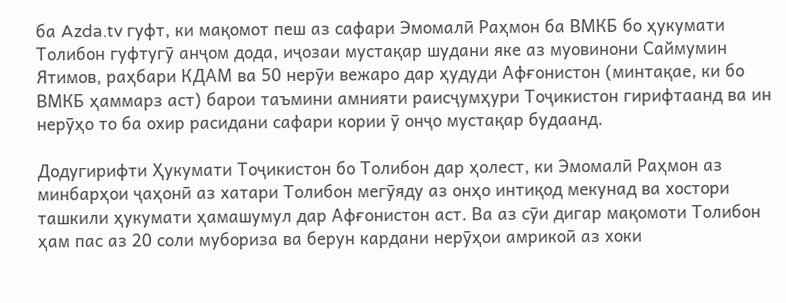ба Azda.tv гуфт, ки мақомот пеш аз сафари Эмомалӣ Раҳмон ба ВМКБ бо ҳукумати Толибон гуфтугӯ анҷом дода, иҷозаи мустақар шудани яке аз муовинони Саймумин Ятимов, раҳбари КДАМ ва 50 нерӯи вежаро дар ҳудуди Афғонистон (минтақае, ки бо ВМКБ ҳаммарз аст) барои таъмини амнияти раисҷумҳури Тоҷикистон гирифтаанд ва ин нерӯҳо то ба охир расидани сафари кории ӯ онҷо мустақар будаанд.

Додугирифти Ҳукумати Тоҷикистон бо Толибон дар ҳолест, ки Эмомалӣ Раҳмон аз минбарҳои ҷаҳонӣ аз хатари Толибон мегӯяду аз онҳо интиқод мекунад ва хостори ташкили ҳукумати ҳамашумул дар Афғонистон аст. Ва аз сӯи дигар мақомоти Толибон ҳам пас аз 20 соли мубориза ва берун кардани нерӯҳои амрикоӣ аз хоки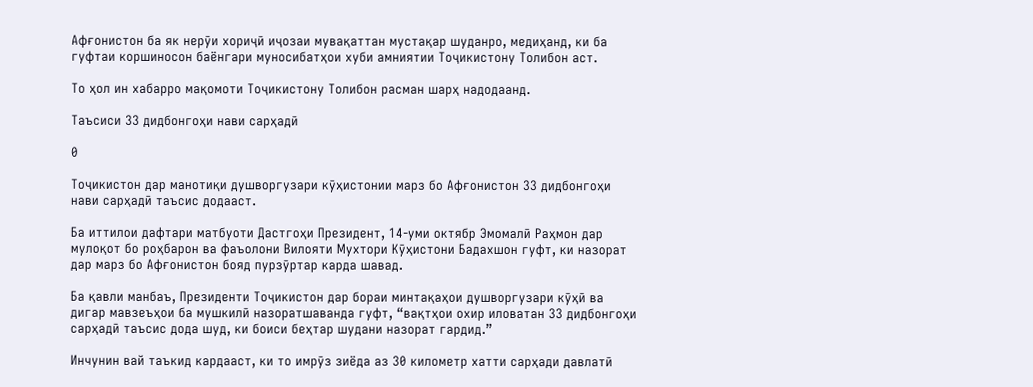Афғонистон ба як нерӯи хориҷӣ иҷозаи мувақаттан мустақар шуданро, медиҳанд, ки ба гуфтаи коршиносон баёнгари муносибатҳои хуби амниятии Тоҷикистону Толибон аст.

То ҳол ин хабарро мақомоти Тоҷикистону Толибон расман шарҳ надодаанд.

Таъсиси 33 дидбонгоҳи нави сарҳадӣ

0

Тоҷикистон дар манотиқи душворгузари кӯҳистонии марз бо Афғонистон 33 дидбонгоҳи нави сарҳадӣ таъсис додааст.

Ба иттилои дафтари матбуоти Дастгоҳи Президент, 14-уми октябр Эмомалӣ Раҳмон дар мулоқот бо роҳбарон ва фаъолони Вилояти Мухтори Кӯҳистони Бадахшон гуфт, ки назорат дар марз бо Афғонистон бояд пурзӯртар карда шавад.

Ба қавли манбаъ, Президенти Тоҷикистон дар бораи минтақаҳои душворгузари кӯҳӣ ва дигар мавзеъҳои ба мушкилӣ назоратшаванда гуфт, “вақтҳои охир иловатан 33 дидбонгоҳи сарҳадӣ таъсис дода шуд, ки боиси беҳтар шудани назорат гардид.”

Инчунин вай таъкид кардааст, ки то имрӯз зиёда аз 30 километр хатти сарҳади давлатӣ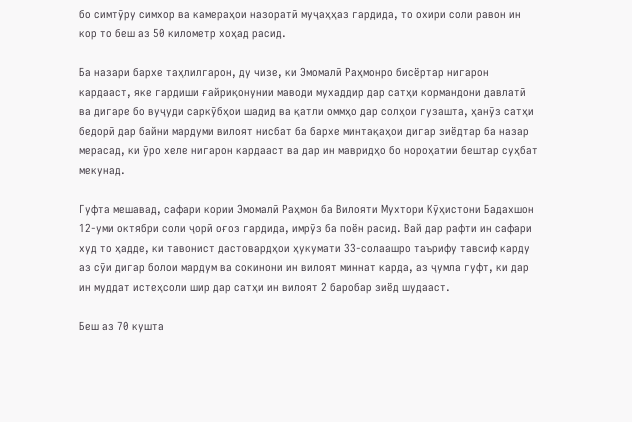бо симтӯру симхор ва камераҳои назоратӣ муҷаҳҳаз гардида, то охири соли равон ин кор то беш аз 50 километр хоҳад расид.

Ба назари бархе таҳлилгарон, ду чизе, ки Эмомалӣ Раҳмонро бисёртар нигарон кардааст, яке гардиши ғайриқонунии маводи мухаддир дар сатҳи кормандони давлатӣ ва дигаре бо вуҷуди саркӯбҳои шадид ва қатли оммҳо дар солҳои гузашта, ҳанӯз сатҳи бедорӣ дар байни мардуми вилоят нисбат ба бархе минтақаҳои дигар зиёдтар ба назар мерасад, ки ӯро хеле нигарон кардааст ва дар ин мавридҳо бо нороҳатии бештар суҳбат мекунад.

Гуфта мешавад, сафари кории Эмомалӣ Раҳмон ба Вилояти Мухтори Кӯҳистони Бадахшон 12-уми октябри соли ҷорӣ оғоз гардида, имрӯз ба поён расид. Вай дар рафти ин сафари худ то ҳадде, ки тавонист дастовардҳои ҳукумати 33-солаашро таърифу тавсиф карду аз сӯи дигар болои мардум ва сокинони ин вилоят миннат карда, аз ҷумла гуфт, ки дар ин муддат истеҳсоли шир дар сатҳи ин вилоят 2 баробар зиёд шудааст.

Беш аз 70 кушта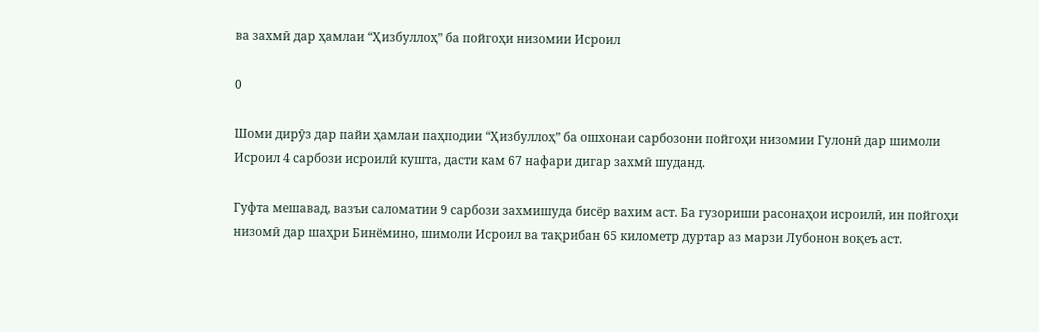ва захмӣ дар ҳамлаи “Ҳизбуллоҳ” ба пойгоҳи низомии Исроил

0

Шоми дирӯз дар пайи ҳамлаи паҳподии “Ҳизбуллоҳ” ба ошхонаи сарбозони пойгоҳи низомии Гулонӣ дар шимоли Исроил 4 сарбози исроилӣ кушта, дасти кам 67 нафари дигар захмӣ шуданд.

Гуфта мешавад, вазъи саломатии 9 сарбози захмишуда бисёр вахим аст. Ба гузориши расонаҳои исроилӣ, ин пойгоҳи низомӣ дар шаҳри Бинёмино, шимоли Исроил ва тақрибан 65 километр дуртар аз марзи Лубонон воқеъ аст.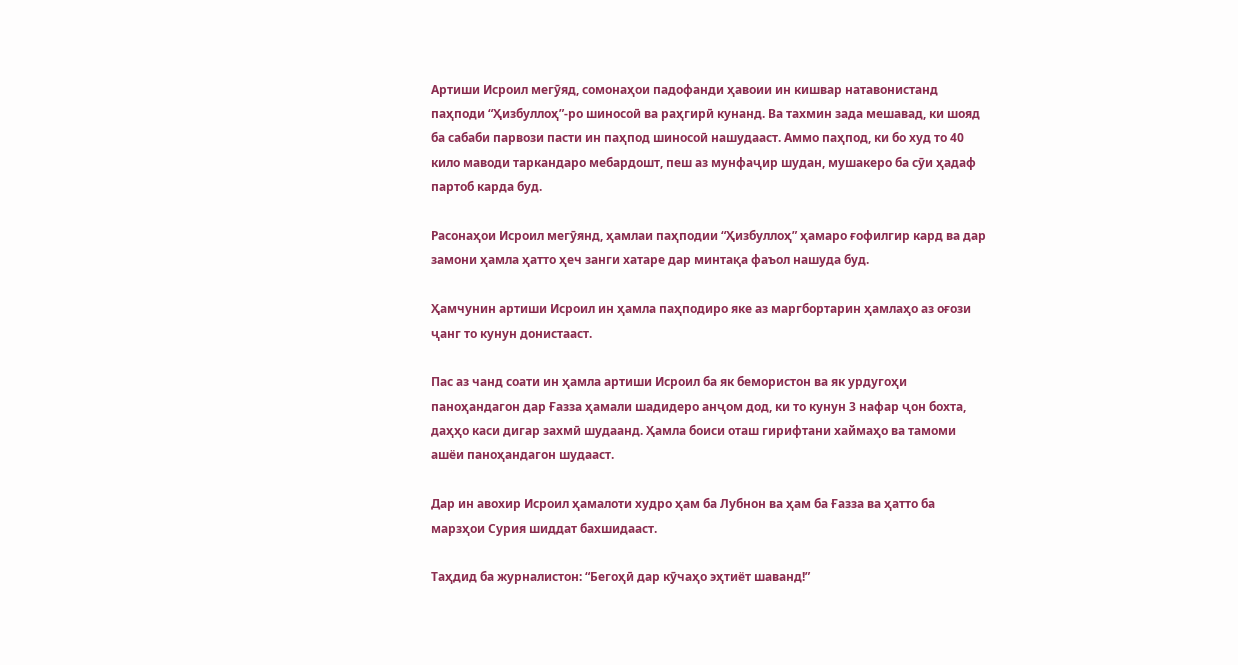Артиши Исроил мегӯяд, сомонаҳои падофанди ҳавоии ин кишвар натавонистанд паҳподи “Ҳизбуллоҳ”-ро шиносоӣ ва раҳгирӣ кунанд. Ва тахмин зада мешавад, ки шояд ба сабаби парвози пасти ин паҳпод шиносоӣ нашудааст. Аммо паҳпод, ки бо худ то 40 кило маводи таркандаро мебардошт, пеш аз мунфаҷир шудан, мушакеро ба сӯи ҳадаф партоб карда буд.

Расонаҳои Исроил мегӯянд, ҳамлаи паҳподии “Ҳизбуллоҳ” ҳамаро ғофилгир кард ва дар замони ҳамла ҳатто ҳеч занги хатаре дар минтақа фаъол нашуда буд.

Ҳамчунин артиши Исроил ин ҳамла паҳподиро яке аз маргбортарин ҳамлаҳо аз оғози ҷанг то кунун донистааст.

Пас аз чанд соати ин ҳамла артиши Исроил ба як бемористон ва як урдугоҳи паноҳандагон дар Ғазза ҳамали шадидеро анҷом дод, ки то кунун 3 нафар ҷон бохта, даҳҳо каси дигар захмӣ шудаанд. Ҳамла боиси оташ гирифтани хаймаҳо ва тамоми ашёи паноҳандагон шудааст.

Дар ин авохир Исроил ҳамалоти худро ҳам ба Лубнон ва ҳам ба Ғазза ва ҳатто ба марзҳои Сурия шиддат бахшидааст.

Таҳдид ба журналистон: “Бегоҳӣ дар кӯчаҳо эҳтиёт шаванд!”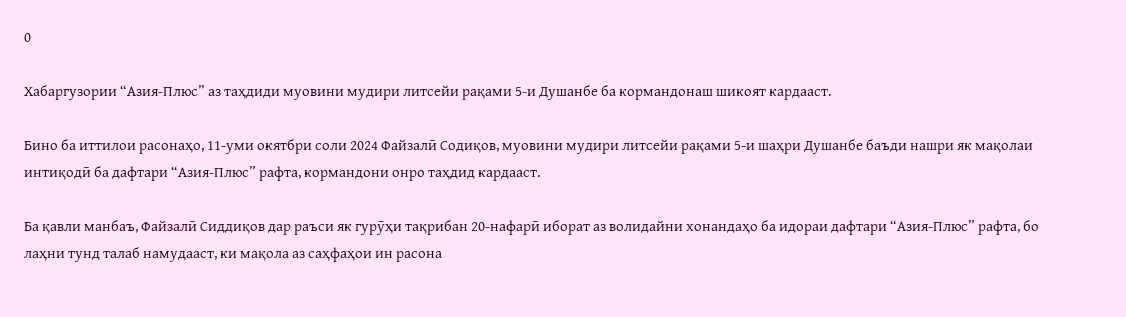0

Хабаргузории “Азия-Плюс” аз таҳдиди муовини мудири литсейи рақами 5-и Душанбе ба кормандонаш шикоят кардааст.

Бино ба иттилои расонаҳо, 11-уми окятбри соли 2024 Файзалӣ Содиқов, муовини мудири литсейи рақами 5-и шаҳри Душанбе баъди нашри як мақолаи интиқодӣ ба дафтари “Азия-Плюс” рафта, кормандони онро таҳдид кардааст.

Ба қавли манбаъ, Файзалӣ Сиддиқов дар раъси як гурӯҳи тақрибан 20-нафарӣ иборат аз волидайни хонандаҳо ба идораи дафтари “Азия-Плюс” рафта, бо лаҳни тунд талаб намудааст, ки мақола аз саҳфаҳои ин расона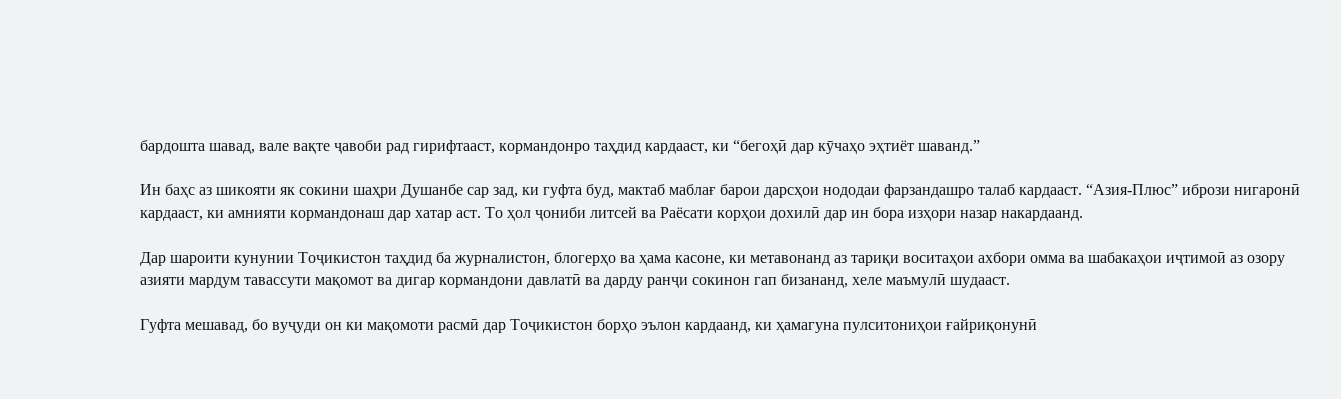бардошта шавад, вале вақте ҷавоби рад гирифтааст, кормандонро таҳдид кардааст, ки “бегоҳӣ дар кӯчаҳо эҳтиёт шаванд.”

Ин баҳс аз шикояти як сокини шаҳри Душанбе сар зад, ки гуфта буд, мактаб маблағ барои дарсҳои нододаи фарзандашро талаб кардааст. “Азия-Плюс” ибрози нигаронӣ кардааст, ки амнияти кормандонаш дар хатар аст. То ҳол ҷониби литсей ва Раёсати корҳои дохилӣ дар ин бора изҳори назар накардаанд.

Дар шароити кунунии Тоҷикистон таҳдид ба журналистон, блогерҳо ва ҳама касоне, ки метавонанд аз тариқи воситаҳои ахбори омма ва шабакаҳои иҷтимоӣ аз озору азияти мардум тавассути мақомот ва дигар кормандони давлатӣ ва дарду ранҷи сокинон гап бизананд, хеле маъмулӣ шудааст.

Гуфта мешавад, бо вуҷуди он ки мақомоти расмӣ дар Тоҷикистон борҳо эълон кардаанд, ки ҳамагуна пулситониҳои ғайриқонунӣ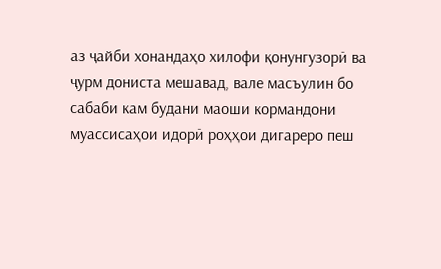аз ҷайби хонандаҳо хилофи қонунгузорӣ ва ҷурм дониста мешавад, вале масъулин бо сабаби кам будани маоши кормандони муассисаҳои идорӣ роҳҳои дигареро пеш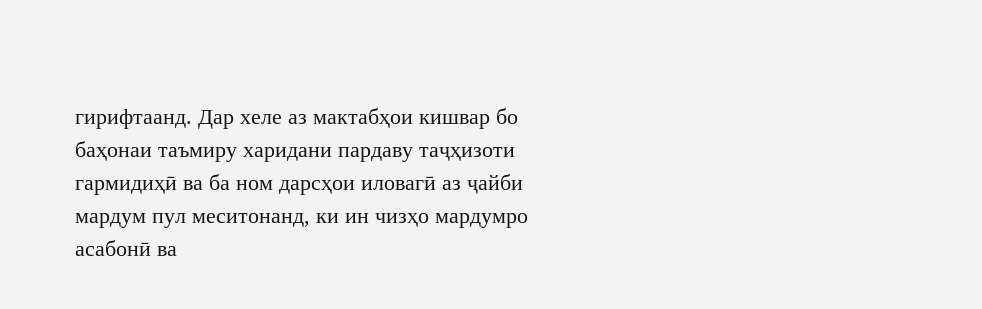гирифтаанд. Дар хеле аз мактабҳои кишвар бо баҳонаи таъмиру харидани пардаву таҷҳизоти гармидиҳӣ ва ба ном дарсҳои иловагӣ аз ҷайби мардум пул меситонанд, ки ин чизҳо мардумро асабонӣ ва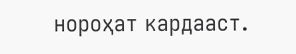нороҳат кардааст.